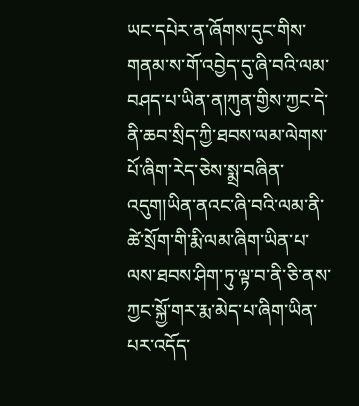ཡང་དཔེར་ན་ཞོགས་དུང་གིས་གནམ་ས་གོ་འབྱེད་དུ་ཞི་བའི་ལམ་བཤད་པ་ཡིན་ན།ཀུན་གྱིས་ཀྱང་དེ་ནི་ཆབ་སྲིད་ཀྱི་ཐབས་ལམ་ལེགས་པོ་ཞིག་རེད་ཅེས་སྨྲ་བཞིན་འདུག།ཡིན་ནའང་ཞི་བའི་ལམ་ནི་ཚེ་སྲོག་གི་རྨི་ལམ་ཞིག་ཡིན་པ་ལས་ཐབས་ཤིག་ཏུ་ལྟ་བ་ནི་ཅི་ནས་ཀྱང་སྐྱོ་གར་རྨ་མེད་པ་ཞིག་ཡིན་པར་འདོད་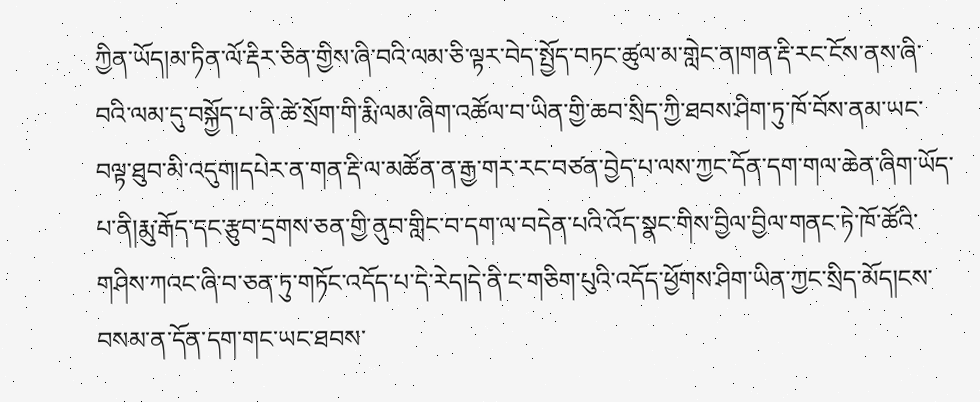ཀྱིན་ཡོད།མ་ཏིན་ལོ་རྡིར་ཅིན་གྱིས་ཞི་བའི་ལམ་ཅི་ལྟར་བེད་སྤྱོད་བཏང་ཚུལ་མ་གླེང་ན།གན་རྡི་རང་ངོས་ནས་ཞི་བའི་ལམ་དུ་བསྐྱོད་པ་ནི་ཚེ་སྲོག་གི་རྨི་ལམ་ཞིག་འཚོལ་བ་ཡིན་གྱི་ཆབ་སྲིད་ཀྱི་ཐབས་ཤིག་ཏུ་ཁོ་བོས་ནམ་ཡང་བལྟ་ཐུབ་མི་འདུག།དཔེར་ན་གན་རྡི་ལ་མཚོན་ན་རྒྱ་གར་རང་བཙན་བྱེད་པ་ལས་ཀྱང་དོན་དག་གལ་ཆེན་ཞིག་ཡོད་པ་ནི།རྨུ་རྒོད་དང་རྩུབ་དྲགས་ཅན་གྱི་ནུབ་གླིང་བ་དག་ལ་བདེན་པའི་འོད་སྣང་གིས་བྱིལ་བྱིལ་གནང་ཏེ་ཁོ་ཚོའི་གཤིས་ཀའང་ཞི་བ་ཅན་ཏུ་གཏོང་འདོད་པ་དེ་རེད།དེ་ནི་ང་གཅིག་པུའི་འདོད་ཕྱོགས་ཤིག་ཡིན་ཀྱང་སྲིད་མོད།ངས་བསམ་ན་དོན་དག་གང་ཡང་ཐབས་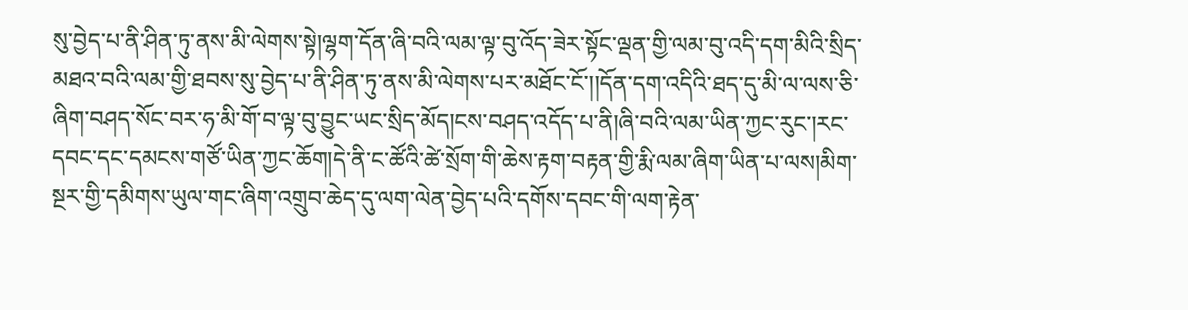སུ་བྱེད་པ་ནི་ཤིན་ཏུ་ནས་མི་ལེགས་སྟེ།ལྷག་དོན་ཞི་བའི་ལམ་ལྟ་བུ་འོད་ཟེར་སྟོང་ལྡན་གྱི་ལམ་བུ་འདི་དག་མིའི་སྲིད་མཐའ་བའི་ལམ་གྱི་ཐབས་སུ་བྱེད་པ་ནི་ཤིན་ཏུ་ནས་མི་ལེགས་པར་མཐོང་ངོ་།།དོན་དག་འདིའི་ཐད་དུ་མི་ལ་ལས་ཅི་ཞིག་བཤད་སོང་བར་ཧ་མི་གོ་བ་ལྟ་བུ་བྱུང་ཡང་སྲིད་མོད།ངས་བཤད་འདོད་པ་ནི།ཞི་བའི་ལམ་ཡིན་ཀྱང་རུང་།རང་དབང་དང་དམངས་གཙོ་ཡིན་ཀྱང་ཆོག།དེ་ནི་ང་ཚོའི་ཚེ་སྲོག་གི་ཆེས་རྟག་བརྟན་གྱི་རྨི་ལམ་ཞིག་ཡིན་པ་ལས།མིག་སྔར་གྱི་དམིགས་ཡུལ་གང་ཞིག་འགྲུབ་ཆེད་དུ་ལག་ལེན་བྱེད་པའི་དགོས་དབང་གི་ལག་རྟེན་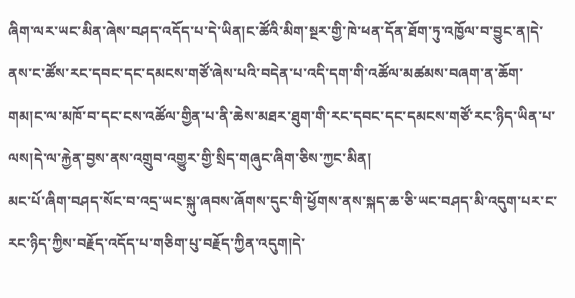ཞིག་ལར་ཡང་མིན་ཞེས་བཤད་འདོད་པ་དེ་ཡིན།ང་ཚོའི་མིག་སྔར་གྱི་ཁེ་ཕན་དོན་ཐོག་ཏུ་འཁྱོལ་བ་བྱུང་ན།དེ་ནས་ང་ཚོས་རང་དབང་དང་དམངས་གཙོ་ཞེས་པའི་བདེན་པ་འདི་དག་གི་འཚོལ་མཚམས་བཞག་ན་ཆོག་གམ།ང་ལ་མཁོ་བ་དང་ངས་འཚོལ་གྱིན་པ་ནི་ཆེས་མཐར་ཐུག་གི་རང་དབང་དང་དམངས་གཙོ་རང་ཉིད་ཡིན་པ་ལས།དེ་ལ་རྐྱེན་བྱས་ནས་འགྲུབ་འགྱུར་གྱི་སྲིད་གཞུང་ཞིག་ཅིས་ཀྱང་མིན།
མང་པོ་ཞིག་བཤད་སོང་བ་འདྲ་ཡང་སྐུ་ཞབས་ཞོགས་དུང་གི་ཕྱོགས་ནས་སྐད་ཆ་ཅི་ཡང་བཤད་མི་འདུག་པར་ང་རང་ཉིད་ཀྱིས་བརྗོད་འདོད་པ་གཅིག་པུ་བརྗོད་ཀྱིན་འདུག།དེ་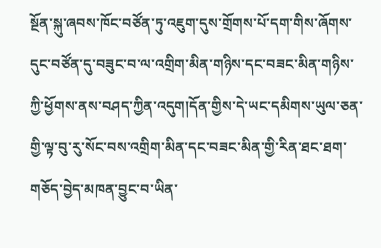སྔོན་སྐུ་ཞབས་ཁོང་བཙོན་ཏུ་འཇུག་དུས་གྲོགས་པོ་དག་གིས་ཞོགས་དུང་བཙོན་དུ་བཟུང་བ་ལ་འགྲིག་མིན་གཉིས་དང་བཟང་མིན་གཉིས་ཀྱི་ཕྱོགས་ནས་བཤད་ཀྱིན་འདུག།དོན་གྱིས་དེ་ཡང་དམིགས་ཡུལ་ཅན་གྱི་ལྟ་བུ་རུ་སོང་བས་འགྲིག་མིན་དང་བཟང་མིན་གྱི་རིན་ཐང་ཐག་གཅོད་བྱེད་མཁན་བྱུང་བ་ཡིན་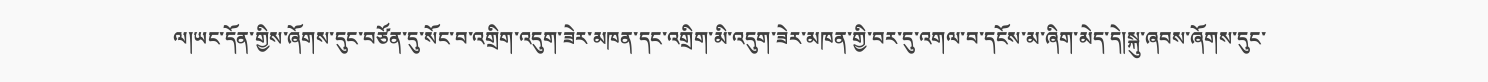ལ།ཡང་དོན་གྱིས་ཞོགས་དུང་བཙོན་དུ་སོང་བ་འགྲིག་འདུག་ཟེར་མཁན་དང་འགྲིག་མི་འདུག་ཟེར་མཁན་གྱི་བར་དུ་འགལ་བ་དངོས་མ་ཞིག་མེད་དེ།སྐུ་ཞབས་ཞོགས་དུང་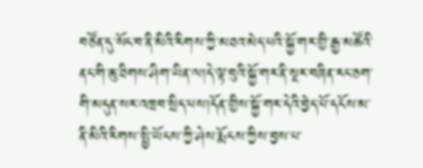བཙོན་དུ་སོང་བ་ནི་མིའི་རིགས་ཀྱི་མཐའ་མེད་པའི་སྐྱོ་གར་གྱི་རྒྱ་མཚོའི་ནང་གི་ཆུ་ཐིགས་ཤིག་ཡིན་ལ།དེ་ལྟ་བུའི་སྐྱོ་གར་ནི་སྔར་བཞིན་རང་ཅག་གི་མདུན་སར་འཁྲབ་སྲིད་པས།དོན་གྱིས་སྐྱོ་གར་དེའི་བྱེད་པོ་དངོས་མ་ནི་མིའི་རིགས་སྤྱི་ཡོངས་ཀྱི་ཤེས་རྨོངས་ཀྱིས་བྱས་པ་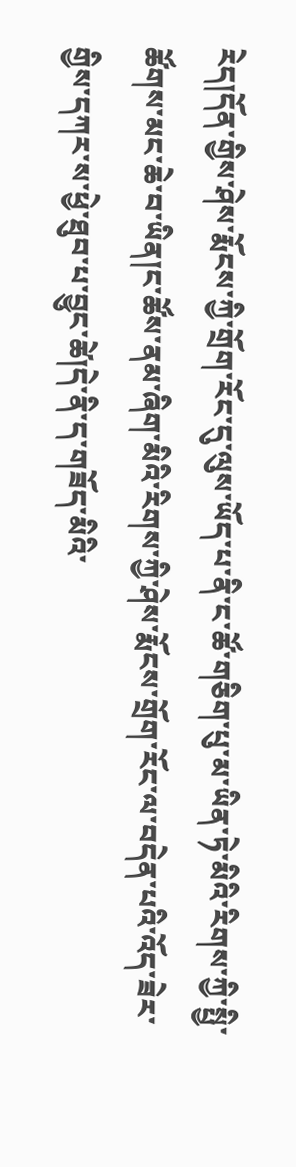རེད།དོན་གྱིས་ཤེས་རྨོངས་ཀྱི་གྲོག་རོང་དུ་ལུས་ཡོད་པ་ནི་ང་ཚོ་གཅིག་པུ་མ་ཡིན་ཏེ་མིའི་རིགས་ཀྱི་སྤྱི་ཚོགས་མང་ཆེ་བ་ཡིན།ང་ཚོས་ནམ་ཞིག་མིའི་རིགས་ཀྱི་ཤེས་རྨོངས་གྲོག་རོང་ལ་བདེན་པའི་འོད་ཟེར་གྱིས་དཀར་ས་ཕྱེ་ཐུབ་པ་བྱུང་ཚེ།དེ་ནི་ད་གཟོད་མིའི་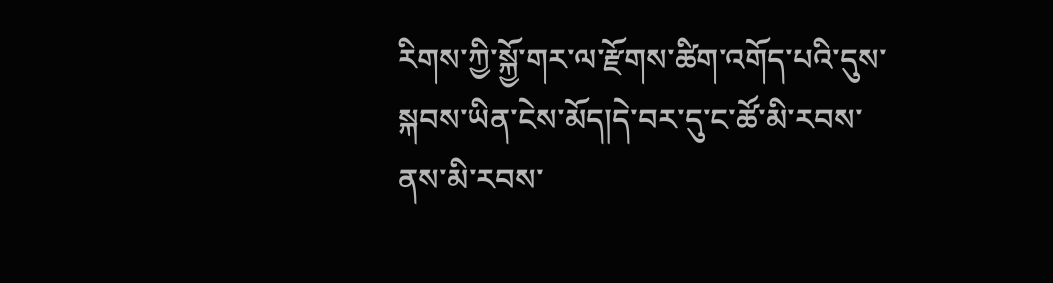རིགས་ཀྱི་སྐྱོ་གར་ལ་རྫོགས་ཚིག་འགོད་པའི་དུས་སྐབས་ཡིན་ངེས་མོད།དེ་བར་དུ་ང་ཚོ་མི་རབས་ནས་མི་རབས་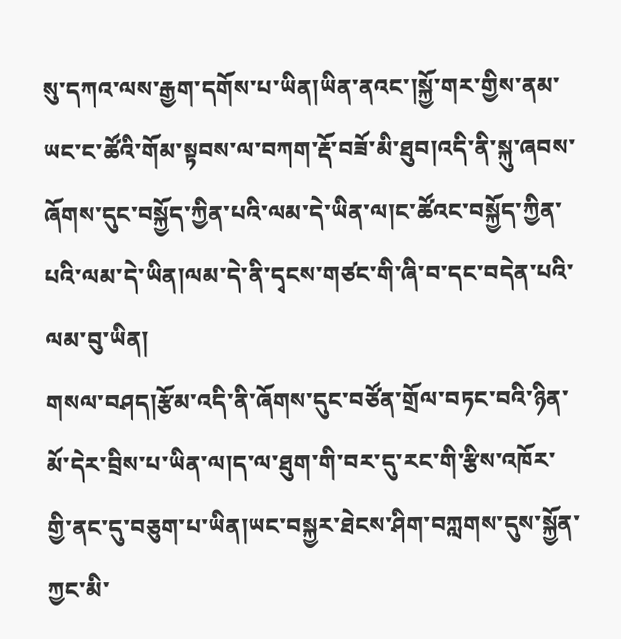སུ་དཀའ་ལས་རྒྱག་དགོས་པ་ཡིན།ཡིན་ནའང་།སྐྱོ་གར་གྱིས་ནམ་ཡང་ང་ཚོའི་གོམ་སྟབས་ལ་བཀག་རྡོ་བཟོ་མི་ཐུབ།འདི་ནི་སྐུ་ཞབས་ཞོགས་དུང་བསྐྱོད་ཀྱིན་པའི་ལམ་དེ་ཡིན་ལ།ང་ཚོའང་བསྐྱོད་ཀྱིན་པའི་ལམ་དེ་ཡིན།ལམ་དེ་ནི་དྭངས་གཙང་གི་ཞི་བ་དང་བདེན་པའི་ལམ་བུ་ཡིན།
གསལ་བཤད།རྩོམ་འདི་ནི་ཞོགས་དུང་བཙོན་གྲོལ་བཏང་བའི་ཉིན་མོ་དེར་བྲིས་པ་ཡིན་ལ།ད་ལ་ཐུག་གི་བར་དུ་རང་གི་རྩིས་འཁོར་གྱི་ནང་དུ་བཅུག་པ་ཡིན།ཡང་བསྐྱར་ཐེངས་ཤིག་བཀླགས་དུས་སྐྱོན་ཀྱང་མི་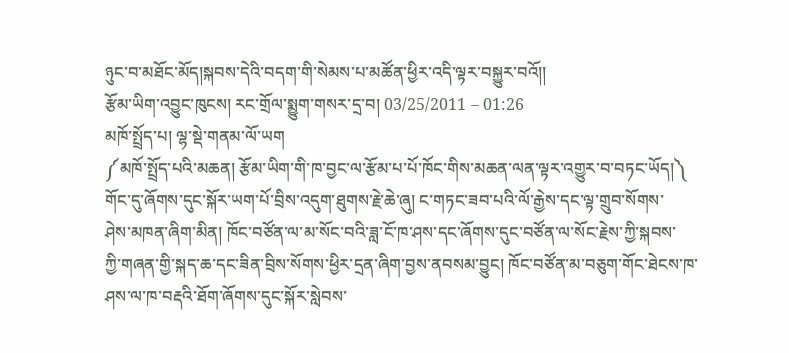ཉུང་བ་མཐོང་མོད།སྐབས་དེའི་བདག་གི་སེམས་པ་མཚོན་ཕྱིར་འདི་ལྟར་བསྐྱུར་བའོ།།
རྩོམ་ཡིག་འབྱུང་ཁུངས། རང་གྲོལ་སྨྱུག་གསར་དྲ་བ། 03/25/2011 – 01:26
མཁོ་སྤྲོད་པ། ལྷ་སྡེ་གནམ་ལོ་ཡག
༼མཁོ་སྤྲོད་པའི་མཆན། རྩོམ་ཡིག་གི་ཁ་བྱང་ལ་རྩོམ་པ་པོ་ཁོང་གིས་མཆན་ལན་ལྟར་འགྱུར་བ་བཏང་ཡོད།༽
གོང་དུ་ཞོགས་དུང་སྐོར་ཡག་པོ་བྲིས་འདུག་ཐུགས་རྗེ་ཆེ་ཞུ། ང་གཏང་ཟབ་པའི་ལོ་རྒྱེས་དང་ལྟ་གྲུབ་སོགས་
ཤེས་མཁན་ཞིག་མིན། ཁོང་བཙོན་ལ་མ་སོང་བའི་ཟླ་ངོ་ཁ་ཤས་དང་ཞོགས་དུང་བཙོན་ལ་སོང་རྗེས་ཀྱི་སྐབས་
ཀྱི་གཞན་གྱི་སྐད་ཆ་དང་ཟིན་བྲིས་སོགས་ཕྱིར་དྲན་ཞིག་བྱས་ནབསམ་བྱུང། ཁོང་བཙོན་མ་བཅུག་གོང་ཐེངས་ཁ་ཤས་ལ་ཁ་བརྡའི་ཐོག་ཞོགས་དུང་སྐོར་སླེབས་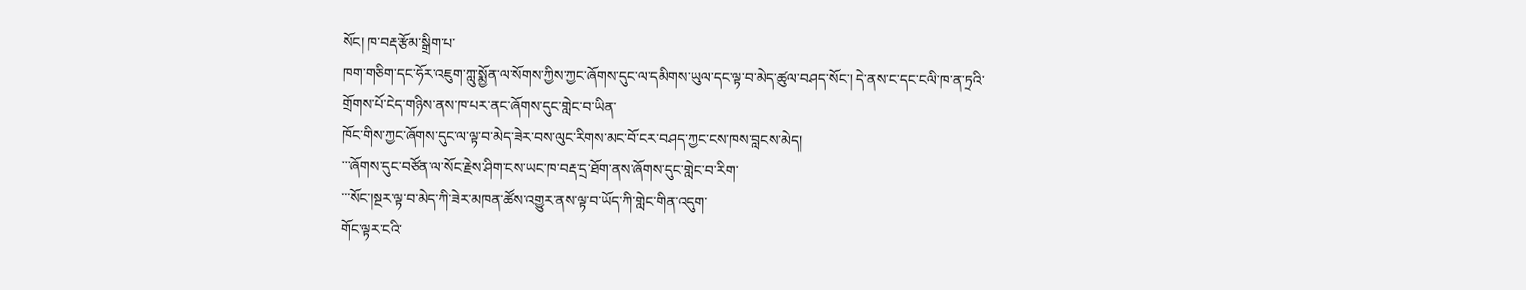སོང། ཁ་བརྡ་རྩོམ་སྒྲིག་པ་
ཁག་གཅིག་དང་ཧོར་འཇུག་ཀླུ་སྨྱོན་ལ་སོགས་ཀྱིས་ཀྱང་ཞོགས་དུང་ལ་དམིགས་ཡུལ་དང་ལྟ་བ་མེད་ཚུལ་བཤད་སོང་། དེ་ནས་ང་དང་ངལི་ཁ་ན་ཏྲའི་གྲོགས་པོ་ངེད་གཉིས་ནས་ཁ་པར་ནང་ཞོགས་དུང་གླེང་བ་ཡིན་
ཁོང་གིས་ཀྱང་ཞོགས་དུང་ལ་ལྟ་བ་མེད་ཟེར་བས་ལུང་རིགས་མང་བོ་ངར་བཤད་ཀྱང་ངས་ཁས་བླངས་མེད།
་་་ཞོགས་དུང་བཙོན་ལ་སོང་རྗེས་ཤིག་ངས་ཡང་ཁ་བརྡ་དྲ་ཐོག་ནས་ཞོགས་དུང་གླེང་བ་རིག་
་་་སོང་།སྔར་ལྟ་བ་མེད་ཀི་ཟེར་མཁན་ཚོས་འགྱུར་ནས་ལྟ་བ་ཡོད་ཀི་གླེང་གིན་འདུག་
གོང་ལྟར་ངའི་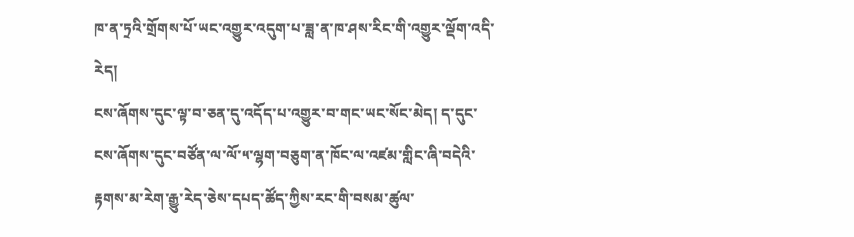ཁ་ན་ཏྲའི་གྲོགས་པོ་ཡང་འགྱུར་འདུག་པ་ཟླ་ན་ཁ་ཤས་རིང་གི་འགྱུར་ལྡོག་འདི་རེད།
ངས་ཞོགས་དུང་ལྟ་བ་ཅན་དུ་འདོད་པ་འགྱུར་བ་གང་ཡང་སོང་མེད། ད་དུང་ངས་ཞོགས་དུང་བཙོན་ལ་ལོ་༥་ལྷག་བཅུག་ན་ཁོང་ལ་འཛམ་གླིང་ཞི་བདེའི་རྟགས་མ་རེག་རྒྱུ་རེད་ཅེས་དཔད་ཚོད་ཀྱིས་རང་གི་བསམ་ཚུལ་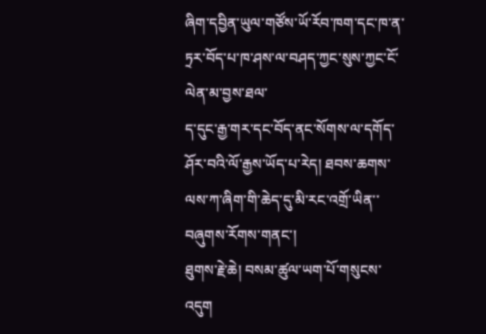ཞིག་དབྱིན་ཡུལ་གཙོས་ཡོ་རོབ་ཁག་དང་ཁ་ན་ཏྲར་བོད་པ་ཁ་ཤས་ལ་བཤད་ཀྱང་སུས་ཀྱང་ངོ་ལེན་མ་བྱས་ཐལ་
ད་དུང་རྒྱ་གར་དང་བོད་ནང་སོགས་ལ་དགོད་ཤོར་བའི་ལོ་རྒྱས་ཡོད་པ་རེད། ཐབས་ཆགས་ལས་ཀ་ཞིག་གི་ཆེད་དུ་མི་རང་འགྲོ་ཡིན་་བཞུགས་རོགས་གནང་།
ཐུགས་རྗེ་ཆེ། བསམ་ཚུལ་ཡག་པོ་གསུངས་འདུག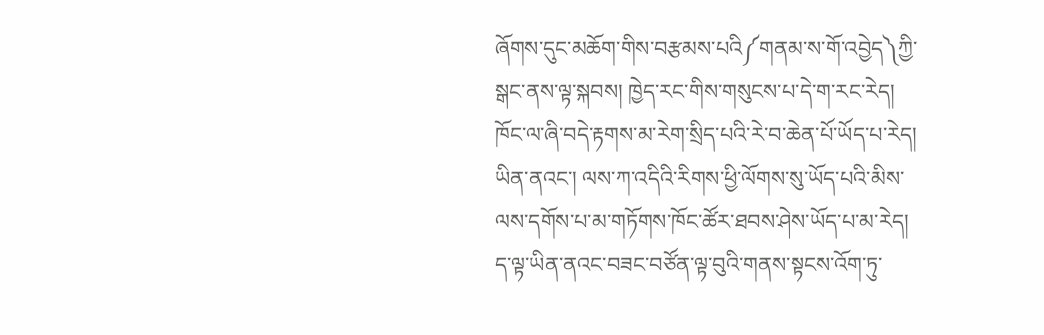ཞོགས་དུང་མཆོག་གིས་བརྩམས་པའི༼གནམ་ས་གོ་འབྱེད༽ཀྱི་སྒང་ནས་ལྟ་སྐབས། ཁྱེད་རང་གིས་གསུངས་པ་དེ་ག་རང་རེད། ཁོང་ལ་ཞི་བདེ་རྟགས་མ་རེག་སྲིད་པའི་རེ་བ་ཆེན་པོ་ཡོད་པ་རེད། ཡིན་ནའང་། ལས་ཀ་འདིའི་རིགས་ཕྱི་ལོགས་སུ་ཡོད་པའི་མིས་ལས་དགོས་པ་མ་གཏོགས་ཁོང་ཚོར་ཐབས་ཤེས་ཡོད་པ་མ་རེད།
ད་ལྟ་ཡིན་ནའང་བཟང་བཙོན་ལྟ་བུའི་གནས་སྟངས་འོག་ཏུ་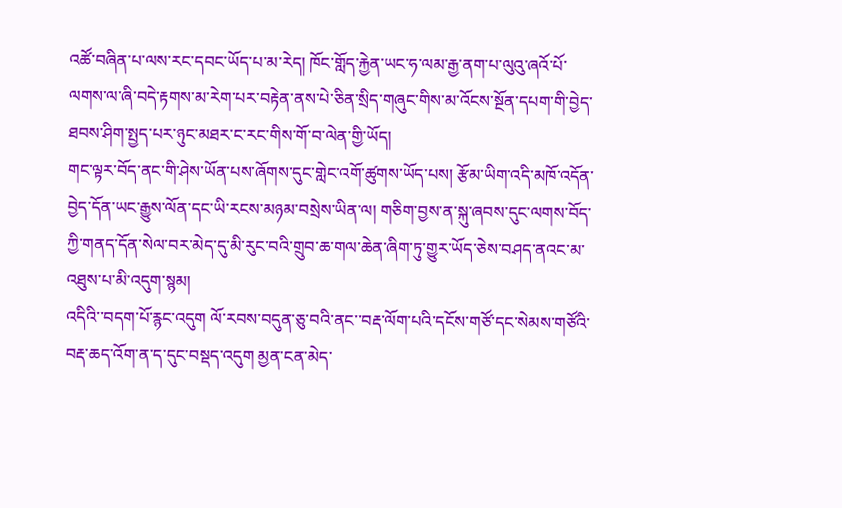འཚོ་བཞིན་པ་ལས་རང་དབང་ཡོད་པ་མ་རེད། ཁོང་གློད་རྐྱེན་ཡང་ཧ་ལམ་རྒྱ་ནག་པ་ལུའུ་ཞའོ་པོ་ལགས་ལ་ཞི་བདེ་རྟགས་མ་རེག་པར་བརྟེན་ནས་པེ་ཅིན་སྲིད་གཞུང་གིས་མ་འོངས་སྔོན་དཔག་གི་བྱེད་ཐབས་ཤིག་སྤྱད་པར་ཉུང་མཐར་ང་རང་གིས་གོ་བ་ལེན་གྱི་ཡོད།
གང་ལྟར་བོད་ནང་གི་ཤེས་ཡོན་པས་ཞོགས་དུང་གླེང་འགོ་ཚུགས་ཡོད་པས། རྩོམ་ཡིག་འདི་མཁོ་འདོན་བྱེད་དོན་ཡང་རྒྱུས་ལོན་དང་ཡི་རངས་མཉམ་བསྲེས་ཡིན་ལ། གཅིག་བྱས་ན་སྐུ་ཞབས་དུང་ལགས་བོད་ཀྱི་གནད་དོན་སེལ་བར་མེད་དུ་མི་རུང་བའི་གྲུབ་ཆ་གལ་ཆེན་ཞིག་ཏུ་གྱུར་ཡོད་ཅེས་བཤད་ནའང་མ་འཐུས་པ་མི་འདུག་སྙམ།
འདིའི་་བདག་པོ་རྙང་འདུག ལོ་རབས་བདུན་ཅུ་བའི་ནང་་བརྡ་ལོག་པའི་དངོས་གཙོ་དང་སེམས་གཙོའི་བརྡ་ཆད་འོག་ན་ད་དུང་བསྡད་འདུག མྱན་ངན་མེད་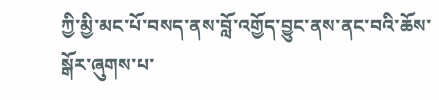ཀྱི་མྱི་མང་པོ་བསད་ནས་བློ་འགྱོད་བྱུང་ནས་ནང་བའི་ཆོས་སྒོར་ཞུགས་པ་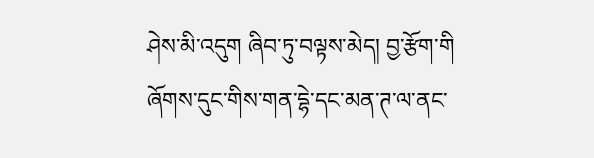ཤེས་མི་འདུག ཞིབ་ཏུ་བལྟས་མེད། བྱ་རྩོག་གི
ཞོགས་དུང་གིས་གན་དྷེ་དང་མན་ཊ་ལ་ནང་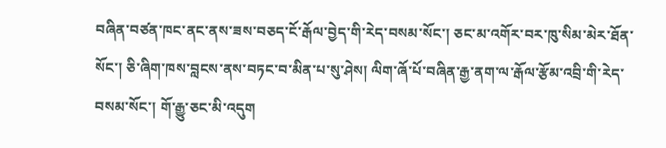བཞིན་བཙན་ཁང་ནང་ནས་ཟས་བཅད་ངོ་རྒོལ་བྱེད་གི་རེད་བསམ་སོང་། ཅང་མ་འགོར་བར་ཁུ་སིམ་མེར་ཐོན་སོང་། ཅི་ཞིག་ཁས་བླངས་ནས་བཏང་བ་མིན་པ་སུ་ཤེས། ལིག་ཞོ་པོ་བཞིན་རྒྱ་ནག་ལ་རྒོལ་རྩོམ་འབྲི་གི་རེད་བསམ་སོང་། གོ་རྒྱུ་ཅང་མི་འདུག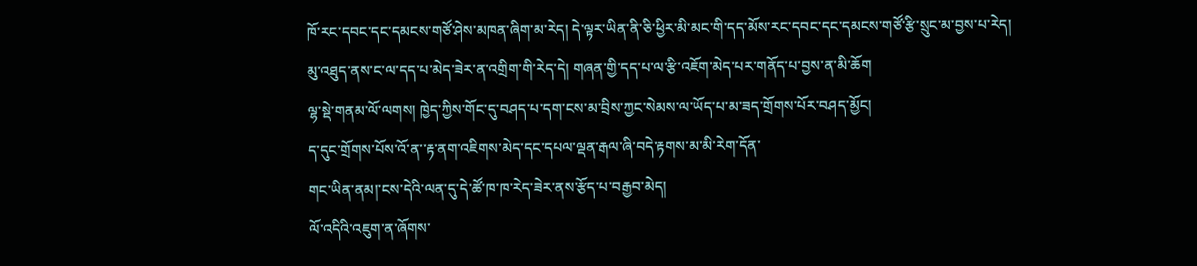ཁོ་རང་དབང་དང་དམངས་གཙོ་ཤེས་མཁན་ཞིག་མ་རེད། དེ་ལྟར་ཡིན་ནི་ཅི་ཕྱིར་མི་མང་གི་དད་མོས་རང་དབང་དང་དམངས་གཙོ་རྩི་སྲུང་མ་བྱས་པ་རེད།
མུ་འཐུད་ནས་ང་ལ་དད་པ་མེད་ཟེར་ན་འགྲིག་གི་རེད་དེ། གཞན་གྱི་དད་པ་ལ་རྩི་འཇོག་མེད་པར་གནོད་པ་བྱས་ན་མི་ཆོག
ལྷ་སྡེ་གནམ་ལོ་ལགས། ཁྱེད་ཀྱིས་གོང་དུ་བཤད་པ་དག་ངས་མ་བྲིས་ཀྱང་སེམས་ལ་ཡོད་པ་མ་ཟད་གྲོགས་པོར་བཤད་མྱོང།
ད་དུང་གྲོགས་པོས་འོ་ན་་རྟ་ནག་འཇིགས་མེད་དང་དཔལ་ལྡན་རྒལ་ཞི་བདེ་རྟགས་མ་མི་རེག་དོན་
གང་ཡིན་ནམ།་ངས་དེའི་ལན་དུ་དེ་ཚོ་ཁ་ཁ་རེད་ཟེར་ནས་རྩོད་པ་བརྒྱབ་མེད།
ལོ་འདིའི་འཇུག་ན་ཞོགས་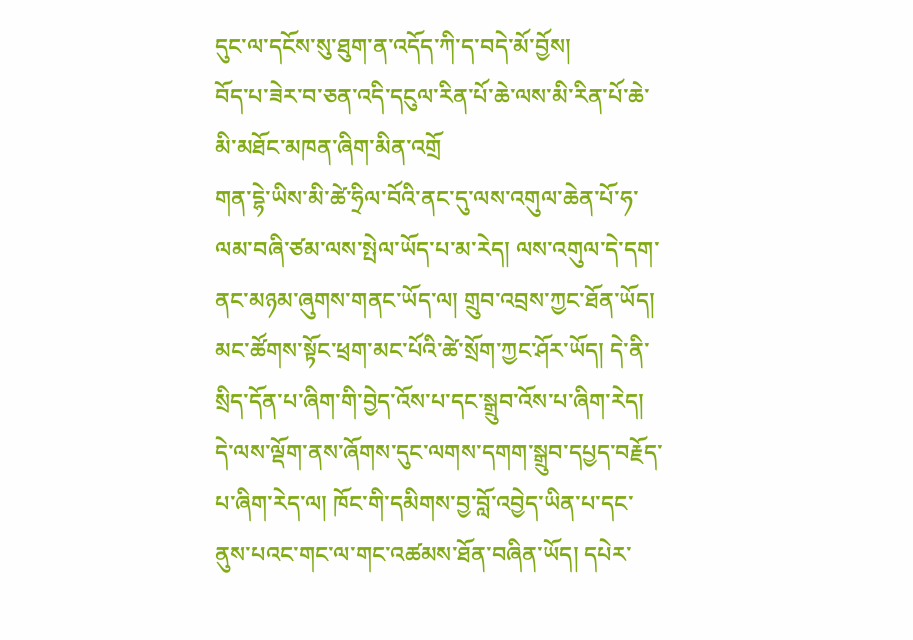དུང་ལ་དངོས་སུ་ཐུག་ན་འདོད་ཀི་ད་བདེ་མོ་བྱོས།
བོད་པ་ཟེར་བ་ཅན་འདི་དངུལ་རིན་པོ་ཆེ་ལས་མི་རིན་པོ་ཆེ་མི་མཐོང་མཁན་ཞིག་མིན་འགྲོ
གན་དྷེ་ཡིས་མི་ཚེ་ཧྲིལ་བོའི་ནང་དུ་ལས་འགུལ་ཆེན་པོ་ཧ་ལམ་བཞི་ཙམ་ལས་སྤེལ་ཡོད་པ་མ་རེད། ལས་འགུལ་དེ་དག་ནང་མཉམ་ཞུགས་གནང་ཡོད་ལ། གྲུབ་འབྲས་ཀྱང་ཐོན་ཡོད། མང་ཚོགས་སྟོང་ཕྲག་མང་པོའི་ཚེ་སྲོག་ཀྱང་ཤོར་ཡོད། དེ་ནི་སྲིད་དོན་པ་ཞིག་གི་བྱེད་འོས་པ་དང་སྒྲུབ་འོས་པ་ཞིག་རེད།
དེ་ལས་ལྡོག་ནས་ཞོགས་དུང་ལགས་དགག་སྒྲུབ་དཔྱད་བརྗོད་པ་ཞིག་རེད་ལ། ཁོང་གི་དམིགས་བྱ་བློ་འབྱེད་ཡིན་པ་དང་ནུས་པའང་གང་ལ་གང་འཚམས་ཐོན་བཞིན་ཡོད། དཔེར་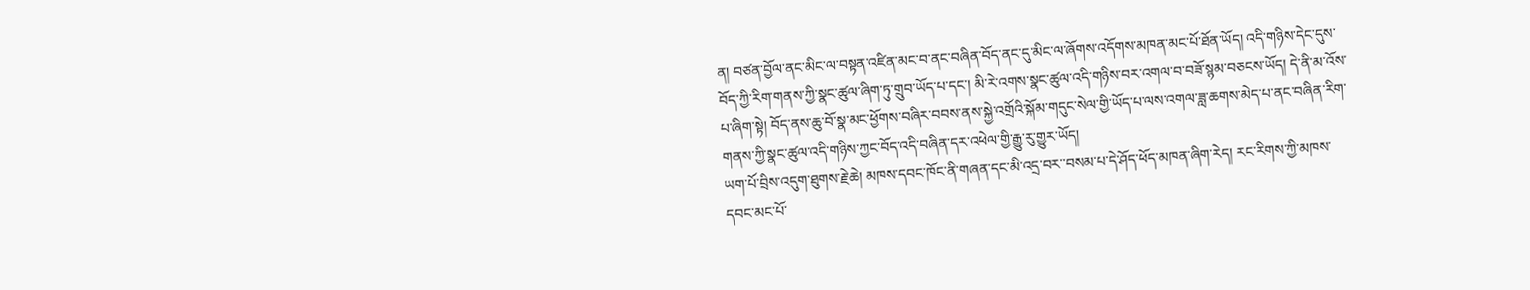ན། བཙན་བྱོལ་ནང་མིང་ལ་བསྟན་འཛིན་མང་བ་ནང་བཞིན་བོད་ནང་དུ་མིང་ལ་ཞོགས་འདོགས་མཁན་མང་པོ་ཐོན་ཡོད། འདི་གཉིས་དེང་དུས་བོད་ཀྱི་རིག་གནས་ཀྱི་སྣང་ཚུལ་ཞིག་ཏུ་གྲུབ་ཡོད་པ་དང་། མི་རེ་འགས་སྣང་ཚུལ་འདི་གཉིས་བར་འགལ་བ་བཟོ་སྙམ་བཅངས་ཡོད། དེ་ནི་མ་འོས་པ་ཞིག་སྟེ། བོད་ནས་ཆུ་བོ་སྣ་མང་ཕྱོགས་བཞིར་བབས་ནས་སྐྱེ་འགྲོའི་སྐོམ་གདུང་སེལ་གྱི་ཡོད་པ་ལས་འགལ་ཟླ་ཆགས་མེད་པ་ནང་བཞིན་རིག་གནས་ཀྱི་སྣང་ཚུལ་འདི་གཉིས་ཀྱང་བོད་འདི་བཞིན་དར་འཕེལ་གྱི་རྒྱུ་རུ་གྱུར་ཡོད།
ཡག་པོ་བྲིས་འདུག་ཐུགས་རྗེ་ཆེ། མཁས་དབང་ཁོང་ནི་གཞན་དང་མི་འདྲ་བར་་བསམ་པ་དེ་ཤོད་ཕོད་མཁན་ཞིག་རེད། རང་རིགས་ཀྱི་མཁས་དབང་མང་པོ་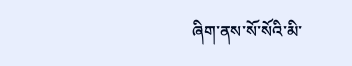ཞིག་ནས་སོ་སོའི་མི་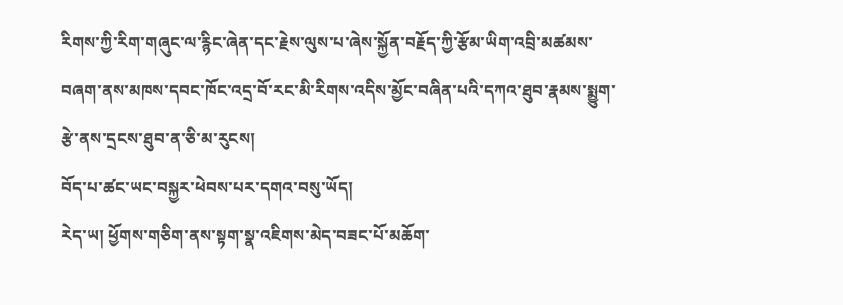རིགས་ཀྱི་རིག་གཞུང་ལ་རྙིང་ཞེན་དང་རྗེས་ལུས་པ་ཞེས་སྐྱོན་བརྗོད་ཀྱི་རྩོམ་ཡིག་འབྲི་མཚམས་བཞག་ནས་མཁས་དབང་ཁོང་འདྲ་བོ་རང་མི་རིགས་འདིས་མྱོང་བཞིན་པའི་དཀའ་ཐུབ་རྣམས་སྨྱུག་རྩེ་ནས་དྲངས་ཐུབ་ན་ཅི་མ་རུངས།
བོད་པ་ཚང་ཡང་བསྐྱར་ཕེབས་པར་དགའ་བསུ་ཡོད།
རེད་ཡ། ཕྱོགས་གཅིག་ནས་སྟག་སྣ་འཇིགས་མེད་བཟང་པོ་མཆོག་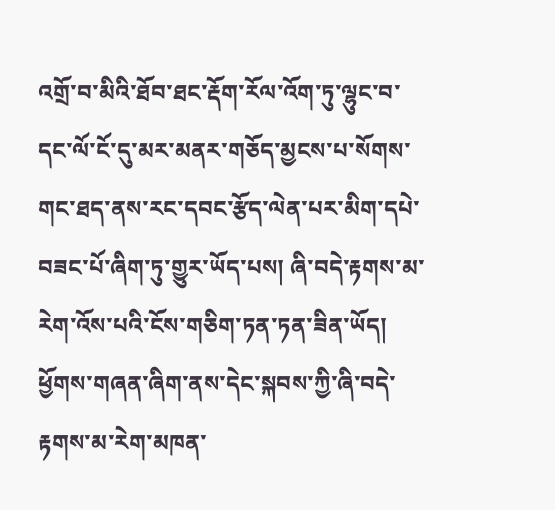འགྲོ་བ་མིའི་ཐོབ་ཐང་རྡོག་རོལ་འོག་ཏུ་ལྷུང་བ་དང་ལོ་ངོ་དུ་མར་མནར་གཅོད་མྱངས་པ་སོགས་གང་ཐད་ནས་རང་དབང་རྩོད་ལེན་པར་མིག་དཔེ་བཟང་པོ་ཞིག་ཏུ་གྱུར་ཡོད་པས། ཞི་བདེ་རྟགས་མ་རེག་འོས་པའི་ངོས་གཅིག་ཏན་ཏན་ཟིན་ཡོད།
ཕྱོགས་གཞན་ཞིག་ནས་དེང་སྐབས་ཀྱི་ཞི་བདེ་རྟགས་མ་རེག་མཁན་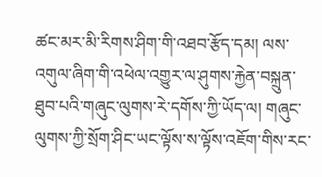ཚང་མར་མི་རིགས་ཤིག་གི་འཐབ་རྩོད་དམ། ལས་འགུལ་ཞིག་གི་འཕེལ་འགྱུར་ལ་ཤུགས་རྐྱེན་བསྐྲུན་ཐུབ་པའི་གཞུང་ལུགས་རེ་དགོས་ཀྱི་ཡོད་ལ། གཞུང་ལུགས་ཀྱི་སྲོག་ཤིང་ཡང་ལྟོས་ས་ལྟོས་འཇོག་གིས་རང་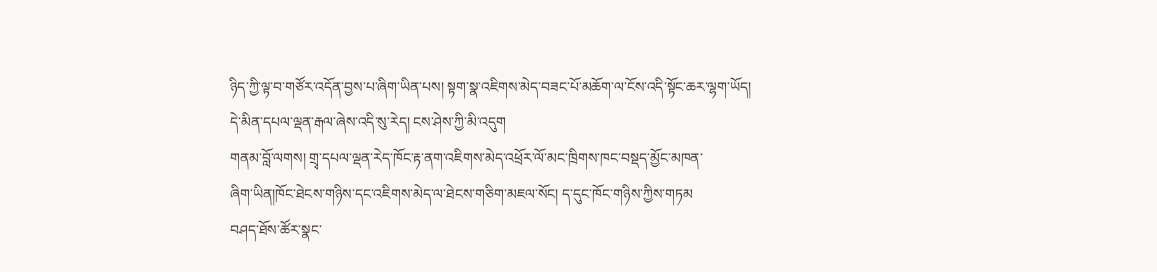ཉིད་ཀྱི་ལྟ་བ་གཙོར་འདོན་བྱས་པ་ཞིག་ཡིན་པས། སྟག་སྣ་འཇིགས་མེད་བཟང་པོ་མཆོག་ལ་ངོས་འདི་སྟོང་ཆར་ལྷག་ཡོད།
དེ་མིན་དཔལ་ལྡན་རྒལ་ཞེས་འདི་སུ་རེད། ངས་ཤེས་ཀྱི་མི་འདུག
གནམ་བློ་ལགས། གྲྭ་དཔལ་ལྡན་རེད་ཁོང་རྟ་ནག་འཇིགས་མེད་འཕྲོར་ལོ་མང་ཁྲིགས་ཁང་བསྡད་མྱོང་མཁན་
ཞིག་ཡིན།ཁོང་ཐེངས་གཉིས་དང་འཇིགས་མེད་ལ་ཐེངས་གཅིག་མཇལ་སོང། ད་དུང་ཁོང་གཉིས་ཀྱིས་གཏམ
བཤད་ཐོས་ཚོར་སྣང་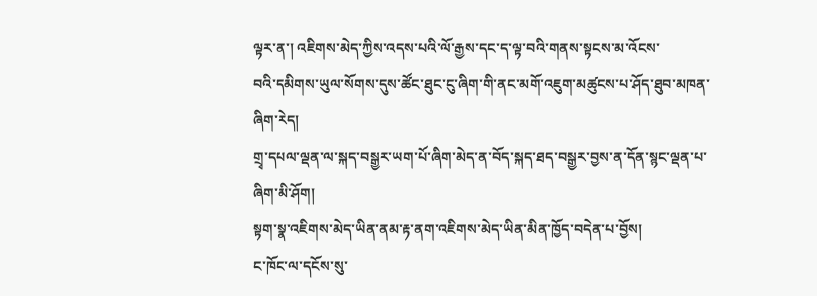ལྟར་ན་། འཇིགས་མེད་ཀྱིས་འདས་པའི་ལོ་རྒྱས་དང་ད་ལྟ་བའི་གནས་སྟངས་མ་འོངས་
བའི་དམིགས་ཡུལ་སོགས་དུས་ཚོང་ཐུང་ངུ་ཞིག་གི་ནང་མགོ་འཇུག་མཚུངས་པ་ཤོད་ཐུབ་མཁན་ཞིག་རེད།
གྲྭ་དཔལ་ལྡན་ལ་སྐད་བསྒྱར་ཡག་པོ་ཞིག་མེད་ན་བོད་སྐད་ཐད་བསྒྱར་བྱས་ན་དོན་སྙང་ལྡན་པ་ཞིག་མི་ཤོག།
སྟག་སྣ་འཇིགས་མེད་ཡིན་ནམ་རྟ་ནག་འཇིགས་མེད་ཡིན་མིན་ཁྱོད་བདེན་པ་བྱོས།
ང་ཁོང་ལ་དངོས་སུ་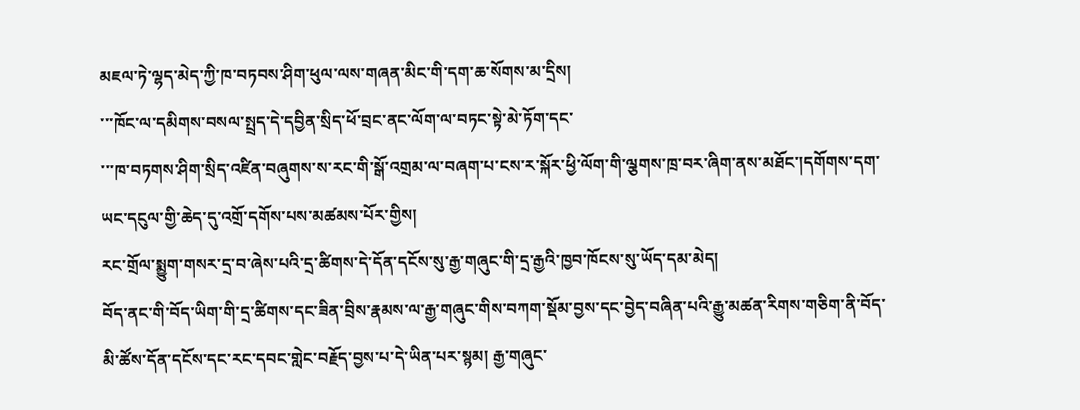མཇལ་ཏེ་ལྷད་མེད་ཀྱི་ཁ་བཏབས་ཤིག་ཕུལ་ལས་གཞན་མིང་གི་དག་ཆ་སོགས་མ་དྲིས།
་་་ཁོང་ལ་དམིགས་བསལ་སྤྲད་དེ་དབྱིན་སྲིད་ཕོ་བྲང་ནང་ལོག་ལ་བཏང་སྟེ་མེ་ཏོག་དང་
་་་ཁ་བཏགས་ཤིག་སྲིད་འཛིན་བཞུགས་ས་རང་གི་སྒོ་འགྲམ་ལ་བཞག་པ་ངས་ར་སྐོར་ཕྱི་ལོག་གི་ལྕགས་ཁྲ་བར་ཞིག་ནས་མཐོང་།དགོགས་དག་ཡང་དངུལ་གྱི་ཆེད་དུ་འགྲོ་དགོས་པས་མཚམས་པོར་གྱིས།
རང་གྲོལ་སྨྱུག་གསར་དྲ་བ་ཞེས་པའི་དྲ་ཚིགས་དེ་དོན་དངོས་སུ་རྒྱ་གཞུང་གི་དྲ་རྒྱའི་ཁྱབ་ཁོངས་སུ་ཡོད་དམ་མེད།
བོད་ནང་གི་བོད་ཡིག་གི་དྲ་ཚིགས་དང་ཟིན་བྲིས་རྣམས་ལ་རྒྱ་གཞུང་གིས་བཀག་སྡོམ་བྱས་དང་བྱེད་བཞིན་པའི་རྒྱུ་མཚན་རིགས་གཅིག་ནི་བོད་མི་ཚོས་དོན་དངོས་དང་རང་དབང་གླེང་བརྗོད་བྱས་པ་དེ་ཡིན་པར་སྙམ། རྒྱ་གཞུང་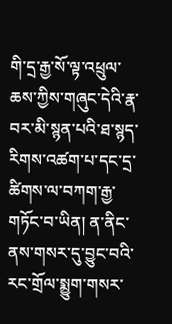གི་དྲ་རྒྱ་སོ་ལྟ་འཕྲུལ་ཆས་ཀྱིས་གཞུང་དེའི་རྣ་བར་མི་སྙན་པའི་ཐ་སྙད་རིགས་འཚག་པ་དང་དྲ་ཚིགས་ལ་བཀག་རྒྱ་གཏོང་བ་ཡིན། ན་ནིང་ནས་གསར་དུ་བྱུང་བའི་རང་གྲོལ་སྨྱུག་གསར་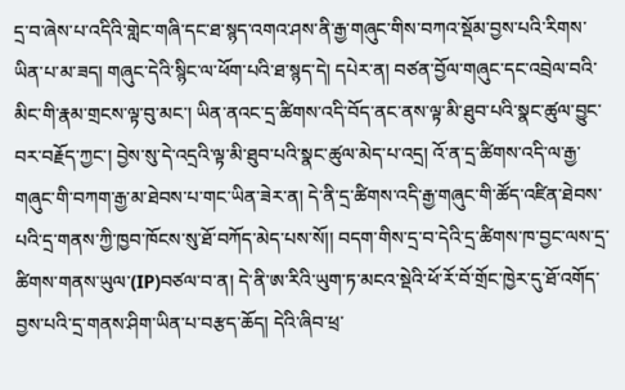དྲ་བ་ཞེས་པ་འདིའི་གླེང་གཞི་དང་ཐ་སྙད་འགའ་ཤས་ནི་རྒྱ་གཞུང་གིས་བཀའ་སྡོམ་བྱས་པའི་རིགས་ཡིན་པ་མ་ཟད། གཞུང་དེའི་སྙིང་ལ་ཕོག་པའི་ཐ་སྙད་དེ། དཔེར་ན། བཙན་བྱོལ་གཞུང་དང་འབྲེལ་བའི་མིང་གི་རྣམ་གྲངས་ལྟ་བུ་མང་། ཡིན་ནའང་དྲ་ཚིགས་འདི་བོད་ནང་ནས་ལྟ་མི་ཐུབ་པའི་སྣང་ཚུལ་བྱུང་བར་བརྗོད་ཀྱང་། བྱེས་སུ་དེ་འདྲའི་ལྟ་མི་ཐུབ་པའི་སྣང་ཚུལ་མེད་པ་འདྲ། འོ་ན་དྲ་ཚིགས་འདི་ལ་རྒྱ་གཞུང་གི་བཀག་རྒྱ་མ་ཐེབས་པ་གང་ཡིན་ཟེར་ན། དེ་ནི་དྲ་ཚིགས་འདི་རྒྱ་གཞུང་གི་ཚོད་འཛིན་ཐེབས་པའི་དྲ་གནས་ཀྱི་ཁྱབ་ཁོངས་སུ་ཐོ་བཀོད་མེད་པས་སོ།། བདག་གིས་དྲ་བ་དེའི་དྲ་ཚིགས་ཁ་བྱང་ལས་དྲ་ཚིགས་གནས་ཡུལ་(IP)བཙལ་བ་ན། དེ་ནི་ཨ་རིའི་ཡུག་ཏ་མངའ་སྡེའི་ཕོ་རོ་བོ་གྲོང་ཁྱེར་དུ་ཐོ་འགོད་བྱས་པའི་དྲ་གནས་ཤིག་ཡིན་པ་བརྩད་ཆོད། དེའི་ཞིབ་ཕྲ་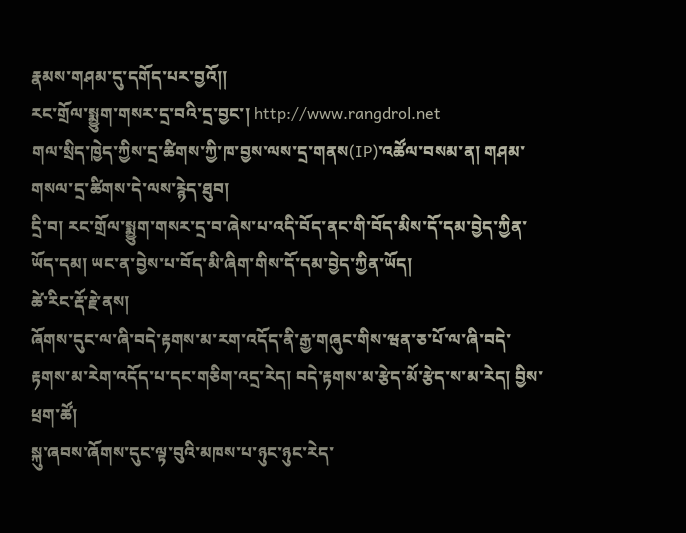རྣམས་གཤམ་དུ་དགོད་པར་བྱའོ།།
རང་གྲོལ་སྨྱུག་གསར་དྲ་བའི་དྲ་བྱང་། http://www.rangdrol.net
གལ་སྲིད་ཁྱེད་ཀྱིས་དྲ་ཚིགས་ཀྱི་ཁ་བྱས་ལས་དྲ་གནས(IP)་འཚོལ་བསམ་ན། གཤམ་གསལ་དྲ་ཚིགས་དེ་ལས་རྙེད་ཐུབ།
དྲི་བ། རང་གྲོལ་སྨྱུག་གསར་དྲ་བ་ཞེས་པ་འདི་བོད་ནང་གི་བོད་མིས་དོ་དམ་བྱེད་ཀྱིན་ཡོད་དམ། ཡང་ན་བྱེས་པ་བོད་མི་ཞིག་གིས་དོ་དམ་བྱེད་ཀྱིན་ཡོད།
ཚེ་རིང་རྡོ་རྗེ་ནས།
ཞོགས་དུང་ལ་ཞི་བདེ་རྟགས་མ་རག་འདོད་ནི་རྒྱ་གཞུང་གིས་ཝན་ཅ་པོ་ལ་ཞི་བདེ་རྟགས་མ་རེག་འདོད་པ་དང་གཅིག་འདྲ་རེད། བདེ་རྟགས་མ་རྩེད་མོ་རྩེད་ས་མ་རེད། བྱིས་ཕྲག་ཚོ།
སྐུ་ཞབས་ཞོགས་དུང་ལྟ་བུའི་མཁས་པ་ཉུང་ཉུང་རེད་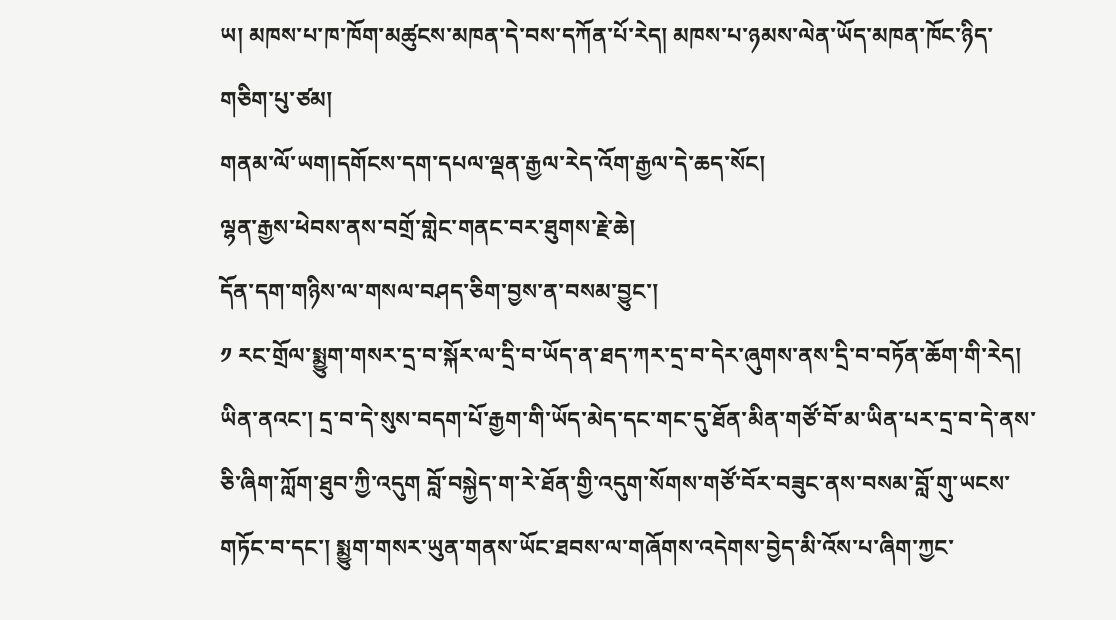ཡ། མཁས་པ་ཁ་ཁོག་མཚུངས་མཁན་དེ་བས་དཀོན་པོ་རེད། མཁས་པ་ཉམས་ལེན་ཡོད་མཁན་ཁོང་ཉིད་གཅིག་པུ་ཙམ།
གནམ་ལོ་ཡག།དགོངས་དག་དཔལ་ལྡན་རྒྱལ་རེད་འོག་རྒྱལ་དེ་ཆད་སོང།
ལྷན་རྒྱས་ཕེབས་ནས་བགྲོ་གླེང་གནང་བར་ཐུགས་རྗེ་ཆེ།
དོན་དག་གཉིས་ལ་གསལ་བཤད་ཅིག་བྱས་ན་བསམ་བྱུང་།
༡ རང་གྲོལ་སྨྱུག་གསར་དྲ་བ་སྐོར་ལ་དྲི་བ་ཡོད་ན་ཐད་ཀར་དྲ་བ་དེར་ཞུགས་ནས་དྲི་བ་བཏོན་ཆོག་གི་རེད། ཡིན་ནའང་། དྲ་བ་དེ་སུས་བདག་པོ་རྒྱག་གི་ཡོད་མེད་དང་གང་དུ་ཐོན་མིན་གཙོ་བོ་མ་ཡིན་པར་དྲ་བ་དེ་ནས་ཅི་ཞིག་ཀློག་ཐུབ་ཀྱི་འདུག བློ་བསྐྱེད་ག་རེ་ཐོན་གྱི་འདུག་སོགས་གཙོ་བོར་བཟུང་ནས་བསམ་བློ་གུ་ཡངས་གཏོང་བ་དང་། སྨྱུག་གསར་ཡུན་གནས་ཡོང་ཐབས་ལ་གཞོགས་འདེགས་བྱེད་མི་འོས་པ་ཞིག་ཀྱང་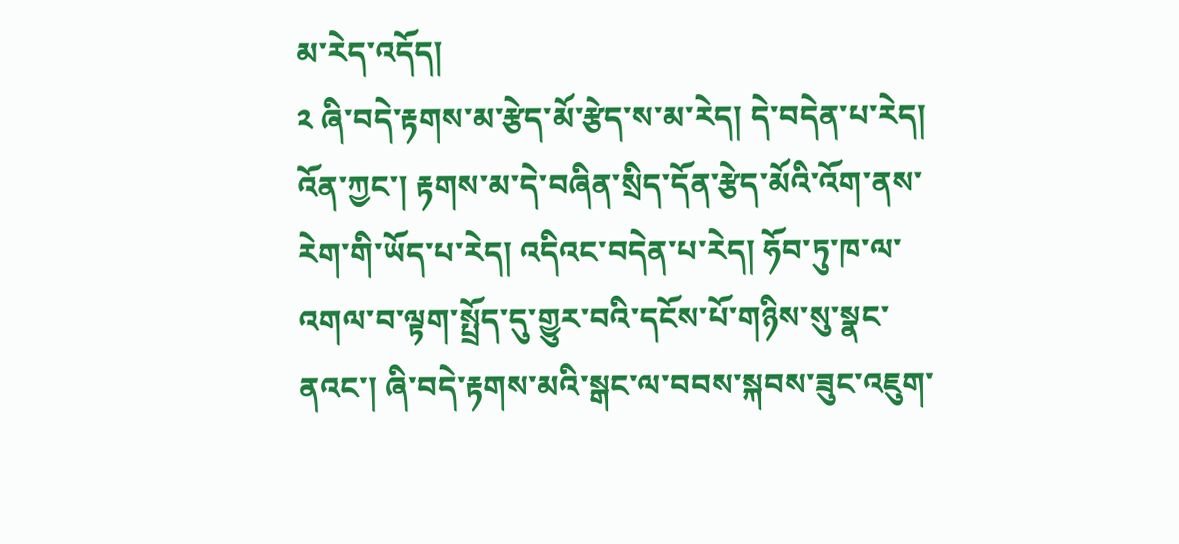མ་རེད་འདོད།
༢ ཞི་བདེ་རྟགས་མ་རྩེད་མོ་རྩེད་ས་མ་རེད། དེ་བདེན་པ་རེད། འོན་ཀྱང་། རྟགས་མ་དེ་བཞིན་སྲིད་དོན་རྩེད་མོའི་འོག་ནས་རེག་གི་ཡོད་པ་རེད། འདིའང་བདེན་པ་རེད། ཧོབ་ཏུ་ཁ་ལ་འགལ་བ་ལྟག་སྤྲོད་དུ་གྱུར་བའི་དངོས་པོ་གཉིས་སུ་སྣང་ནའང་། ཞི་བདེ་རྟགས་མའི་སྒང་ལ་བབས་སྐབས་ཟུང་འཇུག་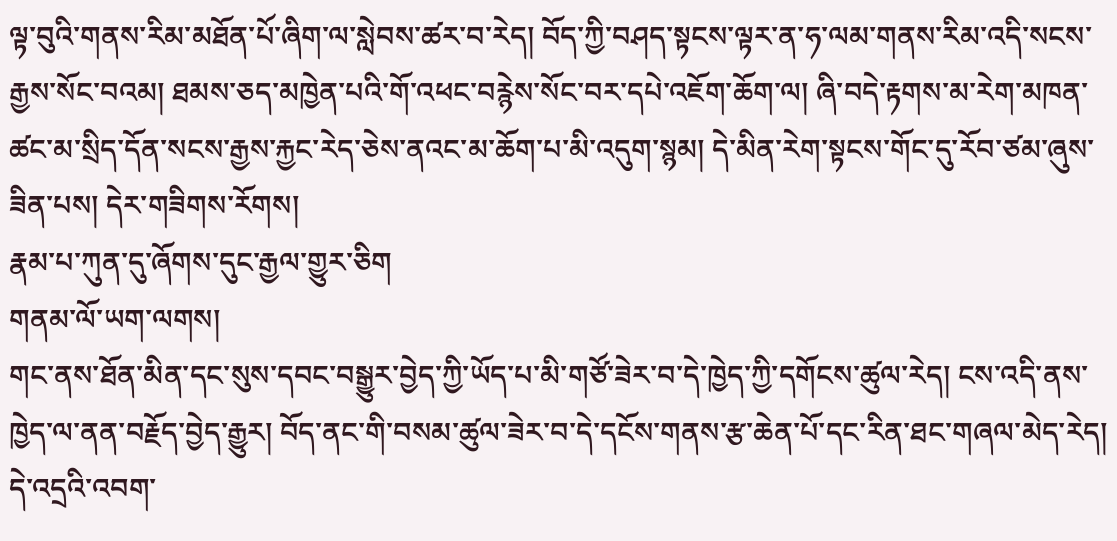ལྟ་བུའི་གནས་རིམ་མཐོན་པོ་ཞིག་ལ་སླེབས་ཚར་བ་རེད། བོད་ཀྱི་བཤད་སྟངས་ལྟར་ན་ཧ་ལམ་གནས་རིམ་འདི་སངས་རྒྱས་སོང་བའམ། ཐམས་ཅད་མཁྱེན་པའི་གོ་འཕང་བརྙེས་སོང་བར་དཔེ་འཇོག་ཆོག་ལ། ཞི་བདེ་རྟགས་མ་རེག་མཁན་ཚང་མ་སྲིད་དོན་སངས་རྒྱས་རྐྱང་རེད་ཅེས་ནའང་མ་ཆོག་པ་མི་འདུག་སྙམ། དེ་མིན་རེག་སྟངས་གོང་དུ་རོབ་ཙམ་ཞུས་ཟིན་པས། དེར་གཟིགས་རོགས།
རྣམ་པ་ཀུན་དུ་ཞོགས་དུང་རྒྱལ་གྱུར་ཅིག
གནམ་ལོ་ཡག་ལགས།
གང་ནས་ཐོན་མིན་དང་སུས་དབང་བསྒྱུར་བྱེད་ཀྱི་ཡོད་པ་མི་གཙོ་ཟེར་བ་དེ་ཁྱེད་ཀྱི་དགོངས་ཚུལ་རེད། ངས་འདི་ནས་ཁྱེད་ལ་ནན་བརྗོད་བྱེད་རྒྱུར། བོད་ནང་གི་བསམ་ཚུལ་ཟེར་བ་དེ་དངོས་གནས་རྩ་ཆེན་པོ་དང་རིན་ཐང་གཞལ་མེད་རེད། དེ་འདྲའི་འབག་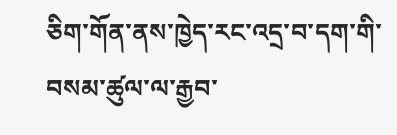ཅིག་གོན་ནས་ཁྱེད་རང་འདྲ་བ་དག་གི་བསམ་ཚུལ་ལ་རྒྱབ་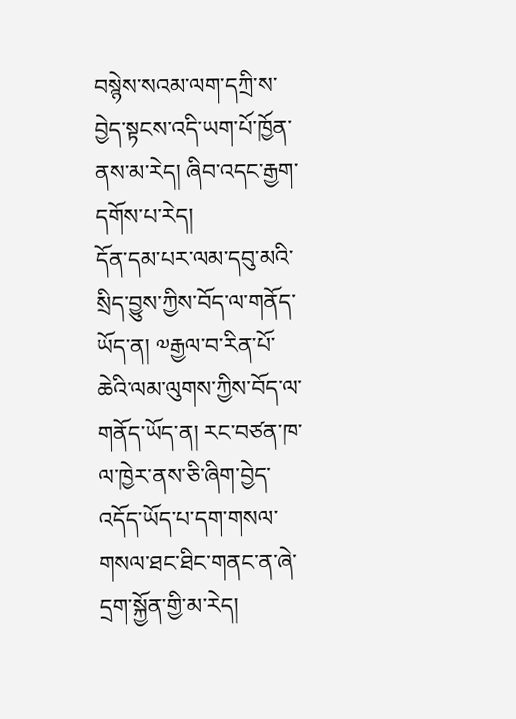བསྙེས་སའམ་ལག་དཀྲི་ས་བྱེད་སྟངས་འདི་ཡག་པོ་ཁྱོན་ནས་མ་རེད། ཞིབ་འདང་རྒྱག་དགོས་པ་རེད།
དོན་དམ་པར་ལམ་དབུ་མའི་སྲིད་བྱུས་ཀྱིས་བོད་ལ་གནོད་ཡོད་ན། ༧རྒྱལ་བ་རིན་པོ་ཆེའི་ལམ་ལུགས་ཀྱིས་བོད་ལ་གནོད་ཡོད་ན། རང་བཙན་ཁ་ལ་ཁྱེར་ནས་ཅི་ཞིག་བྱེད་འདོད་ཡོད་པ་དག་གསལ་གསལ་ཐང་ཐིང་གནང་ན་ཞེ་དྲག་སྐྱོན་གྱི་མ་རེད།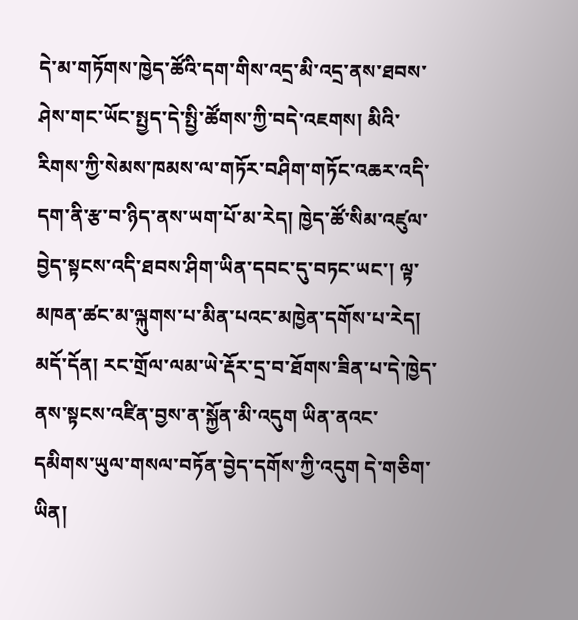དེ་མ་གཏོགས་ཁྱེད་ཚོའི་དག་གིས་འདྲ་མི་འདྲ་ནས་ཐབས་ཤེས་གང་ཡོང་སྤྱད་དེ་སྤྱི་ཚོགས་ཀྱི་བདེ་འཇགས། མིའི་རིགས་ཀྱི་སེམས་ཁམས་ལ་གཏོར་བཤིག་གཏོང་འཆར་འདི་དག་ནི་རྩ་བ་ཉིད་ནས་ཡག་པོ་མ་རེད། ཁྱེད་ཚོ་སིམ་འཛུལ་བྱེད་སྟངས་འདི་ཐབས་ཤིག་ཡིན་དབང་དུ་བཏང་ཡང་། ལྟ་མཁན་ཚང་མ་ལྐུགས་པ་མིན་པའང་མཁྱེན་དགོས་པ་རེད།
མདོ་དོན། རང་གྲོལ་ལམ་ཡེ་རྡོར་དྲ་བ་ཐོགས་ཟིན་པ་དེ་ཁྱེད་ནས་སྟངས་འཛིན་བྱས་ན་སྐྱོན་མི་འདུག ཡིན་ནའང་དམིགས་ཡུལ་གསལ་བཏོན་བྱེད་དགོས་ཀྱི་འདུག དེ་གཅིག་ཡིན།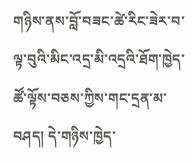གཉིས་ནས་བློ་བཟང་ཚེ་རིང་ཟེར་བ་ལྟ་བུའི་མིང་འདྲ་མི་འདྲའི་ཐོག་ཁྱེད་ཚོ་ལྟོས་བཅས་ཀྱིས་གང་དྲན་མ་བཤད། དེ་གཉིས་ཁྱེད་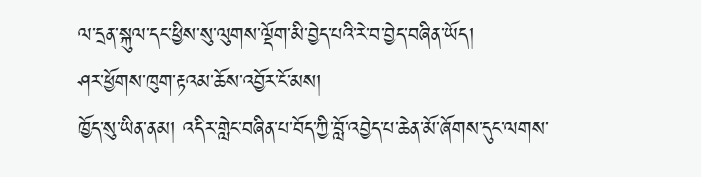ལ་དྲན་སྐུལ་དང་ཕྱིས་སུ་ལུགས་ལྡོག་མི་བྱེད་པའི་རེ་བ་བྱེད་བཞིན་ཡོད།
ཤར་ཕྱོགས་ཁུག་རྟའམ་ཆོས་འབྱོར་ངོ་མས།
ཁྱོད་སུ་ཡིན་ནམ། འདིར་གླེང་བཞིན་པ་བོད་ཀྱི་བློ་འབྱེད་པ་ཆེན་མོ་ཞོགས་དུང་ལགས་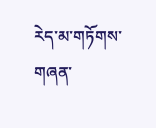རེད་མ་གཏོགས་གཞན་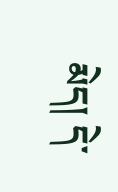མེད། དེ་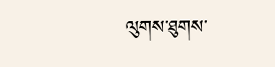ལུགས་ཐུགས་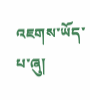འཇགས་ཡོད་པ་ཞུ།